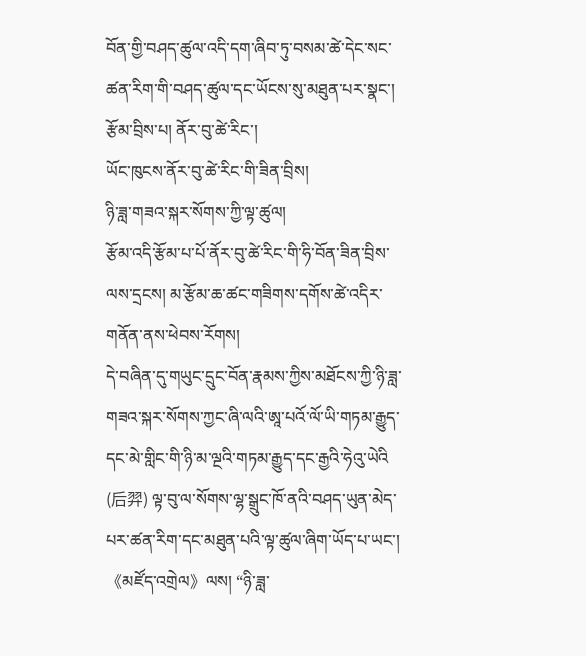བོན་གྱི་བཤད་ཚུལ་འདི་དག་ཞིབ་ཏུ་བསམ་ཚེ་དེང་སང་ཚན་རིག་གི་བཤད་ཚུལ་དང་ཡོངས་སུ་མཐུན་པར་སྣང་།
རྩོམ་བྲིས་པ། ནོར་བུ་ཚེ་རིང་།
ཡོང་ཁུངས་ནོར་བུ་ཚེ་རིང་གི་ཟིན་བྲིས།
ཉི་ཟླ་གཟའ་སྐར་སོགས་ཀྱི་ལྟ་ཚུལ།
རྩོམ་འདི་རྩོམ་པ་པོ་ནོར་བུ་ཚེ་རིང་གི་ཧི་བོན་ཟིན་བྲིས་ལས་དྲངས། མ་རྩོམ་ཆ་ཚང་གཟིགས་དགོས་ཚེ་འདིར་གནོན་ནས་ཕེབས་རོགས།
དེ་བཞིན་དུ་གཡུང་དྲུང་བོན་རྣམས་ཀྱིས་མཐོངས་ཀྱི་ཉི་ཟླ་གཟའ་སྐར་སོགས་ཀྱང་ཞི་ལའི་ཨཱ་པའོ་ལོ་ཡི་གཏམ་རྒྱུད་དང་མེ་གླིང་གི་ཉི་མ་ལྔའི་གཏམ་རྒྱུད་དང་རྒྱའི་ཧེའུ་ཡེའི (后羿) ལྟ་བུ་ལ་སོགས་ལྷ་སྒྲུང་ཁོ་ནའི་བཤད་ཡུན་མེད་པར་ཚན་རིག་དང་མཐུན་པའི་ལྟ་ཚུལ་ཞིག་ཡོད་པ་ཡང་། 《མཛོད་འགྲེལ》ལས། “ཉི་ཟླ་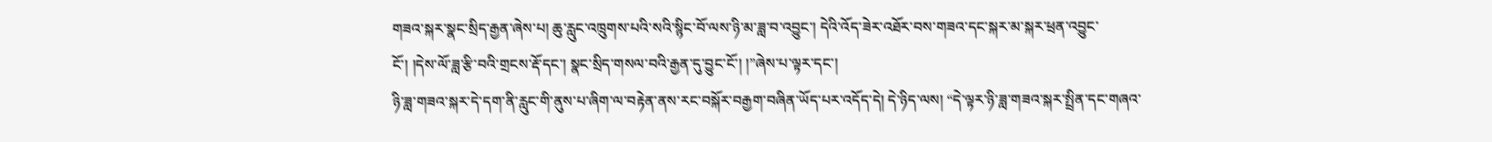གཟའ་སྐར་སྣང་སྲིད་རྒྱན་ཞེས་པ། ཆུ་རླུང་འཁྲུགས་པའི་སའི་སྙིང་བོ་ལས་ཉི་མ་ཟླ་བ་འབྱུང་། དེའི་འོད་ཟེར་འཐོར་བས་གཟའ་དང་སྐར་མ་སྐར་ཕྲན་འབྱུང་ངོ་། །དེས་ལོ་ཟླ་རྩི་བའི་གྲངས་རྡོ་དང་། སྣང་སྲིད་གསལ་བའི་རྒྱན་དུ་བྱུང་ངོ་། །”ཞེས་པ་ལྟར་དང་།
ཉི་ཟླ་གཟའ་སྐར་དེ་དག་ནི་རླུང་གི་ནུས་པ་ཞིག་ལ་བརྟེན་ནས་རང་བསྐོར་བརྒྱག་བཞིན་ཡོད་པར་འདོད་དེ། དེ་ཉིད་ལས། “དེ་ལྟར་ཉི་ཟླ་གཟའ་སྐར་སྤྲིན་དང་གཞའ་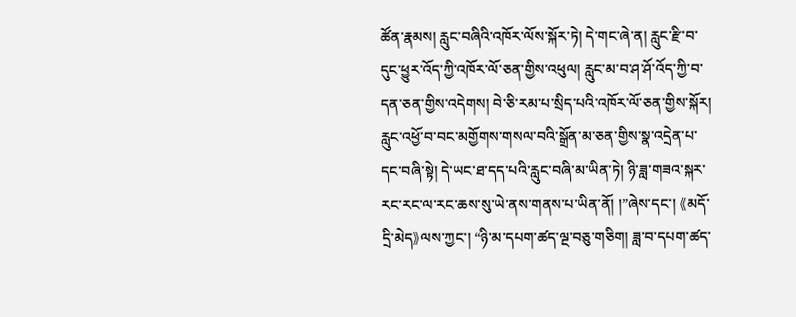ཚོན་རྣམས། རླུང་བཞིའི་འཁོར་ལོས་སྐོར་ཏེ། དེ་གང་ཞེ་ན། རླུང་རྫི་བ་དུང་ཕྱུར་འོད་ཀྱི་འཁོར་ལོ་ཅན་གྱིས་འཕུལ། རླུང་མ་བ་ཤ་ཤོ་འོད་ཀྱི་བ་དན་ཅན་གྱིས་འདེགས། བེ་ཅི་རམ་པ་སྲིད་པའི་འཁོར་ལོ་ཅན་གྱིས་སྐོར། རླུང་འཕྱོ་བ་བང་མགྱོགས་གསལ་བའི་སྒྲོན་མ་ཅན་གྱིས་སྣ་འདྲེན་པ་དང་བཞི་སྟེ། དེ་ཡང་ཐ་དད་པའི་རླུང་བཞི་མ་ཡིན་ཏེ། ཉི་ཟླ་གཟའ་སྐར་རང་རང་ལ་རང་ཆས་སུ་ཡེ་ནས་གནས་པ་ཡིན་ནོ། །”ཞེས་དང་། 《མདོ་དྲི་མེད》ལས་ཀྱང་། “ཉི་མ་དཔག་ཚད་ལྔ་བཅུ་གཅིག། ཟླ་བ་དཔག་ཚད་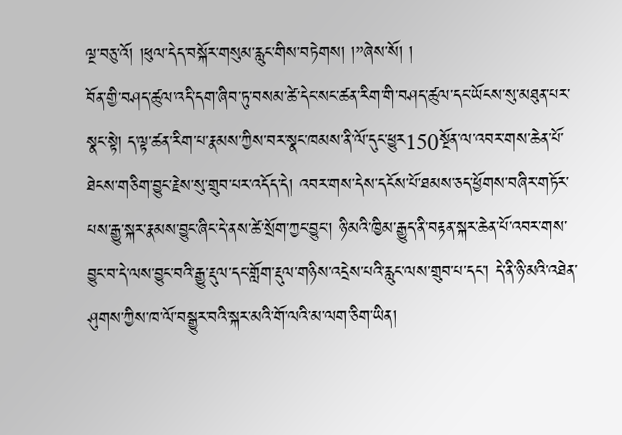ལྔ་བཅུ་འོ། །ཕུལ་དེད་བསྐོར་གསུམ་རླུང་གིས་བཏེགས། །”ཞེས་སོ། །
བོན་གྱི་བཤད་ཚུལ་འདི་དག་ཞིབ་ཏུ་བསམ་ཚེ་དེང་སང་ཚན་རིག་གི་བཤད་ཚུལ་དང་ཡོངས་སུ་མཐུན་པར་སྣང་སྟེ། ད་ལྟ་ཚན་རིག་པ་རྣམས་ཀྱིས་བར་སྣང་ཁམས་ནི་ལོ་དུང་ཕྱུར150སྔོན་ལ་འབར་གས་ཆེན་པོ་ཐེངས་གཅིག་བྱུང་རྗེས་སུ་གྲུབ་པར་འདོད་དེ། འབར་གས་དེས་དངོས་པོ་ཐམས་ཅད་ཕྱོགས་བཞིར་གཏོར་པས་རྒྱུ་སྐར་རྣམས་བྱུང་ཞིང་དེ་ནས་ཚེ་སྲོག་ཀྱང་བྱུང་། ཉི་མའི་ཁྱིམ་རྒྱུད་ནི་བརྟན་སྐར་ཆེན་པོ་འབར་གས་བྱུང་བ་དེ་ལས་བྱུང་བའི་རྒྱུ་རྡུལ་དང་གློག་རྡུལ་གཉིས་འདྲེས་པའི་རླུང་ལས་གྲུབ་པ་དང་། དེ་ནི་ཉི་མའི་འཐེན་ཤུགས་ཀྱིས་ཁ་ལོ་བསྒྱུར་བའི་སྐར་མའི་གོ་ལའི་མ་ལག་ཅིག་ཡིན།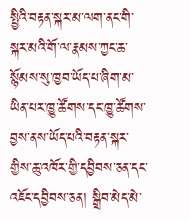སྤྱིའི་བརྟན་སྐར་མ་ལག་ནང་གི་སྐར་མའི་གོ་ལ་རྣམས་ཀྱང་ཆ་སྙོམས་སུ་ཁྱབ་ཡོད་པ་ཞིག་མ་ཡིན་པར་ཁྱུ་ཚོགས་དང་ཁྱུ་ཚོགས་བྱས་ནས་ཡོད་པའི་བརྟན་སྐར་གྱིས་ཆུ་འཁོར་གྱི་དབྱིབས་ཅན་དང་འཇོང་དབྱིབས་ཅན། སྒྲིབ་མེད་མེ་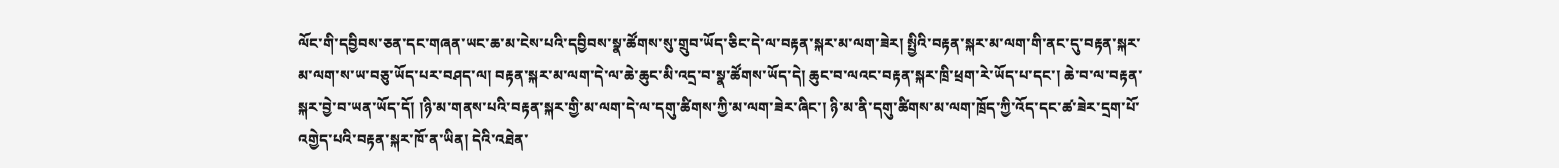ལོང་གི་དབྱིབས་ཅན་དང་གཞན་ཡང་ཆ་མ་ངེས་པའི་དབྱིབས་སྣ་ཚོགས་སུ་གྲུབ་ཡོད་ཅིང་དེ་ལ་བརྟན་སྐར་མ་ལག་ཟེར། སྤྱིའི་བརྟན་སྐར་མ་ལག་གི་ནང་དུ་བརྟན་སྐར་མ་ལག་ས་ཡ་བཅུ་ཡོད་པར་བཤད་ལ། བརྟན་སྐར་མ་ལག་དེ་ལ་ཆེ་ཆུང་མི་འདྲ་བ་སྣ་ཚོགས་ཡོད་དེ། ཆུང་བ་ལའང་བརྟན་སྐར་ཁྲི་ཕྲག་རེ་ཡོད་པ་དང་། ཆེ་བ་ལ་བརྟན་སྐར་བྱེ་བ་ཡན་ཡོད་དོ། །ཉི་མ་གནས་པའི་བརྟན་སྐར་གྱི་མ་ལག་དེ་ལ་དགུ་ཚིགས་ཀྱི་མ་ལག་ཟེར་ཞིང་། ཉི་མ་ནི་དགུ་ཚིགས་མ་ལག་ཁྲོད་ཀྱི་འོད་དང་ཚ་ཟེར་དྲག་པོ་འགྱེད་པའི་བརྟན་སྐར་ཁོ་ན་ཡིན། དེའི་འཐེན་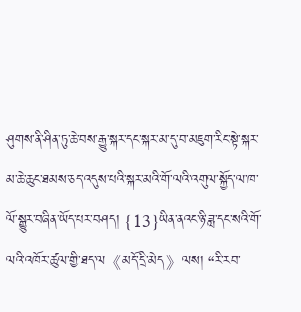ཤུགས་ནི་ཤིན་ཏུ་ཆེ་བས་རྒྱུ་སྐར་དང་སྐར་མ་དུ་བ་མཇུག་རིང་སྟེ་སྐར་མ་ཆེ་ཆུང་ཐམས་ཅད་འདུས་པའི་སྐར་མའི་གོ་ལའི་འགུལ་སྐྱོད་ལ་ཁ་ལོ་སྒྱུར་བཞིན་ཡོད་པར་བཤད། {13}ཡིན་ནའང་ཉི་ཟླ་དང་སའི་གོ་ལའི་འཁོར་ཚུལ་གྱི་ཐད་ལ《མདོ་དྲི་མེད》ལས། “རི་རབ་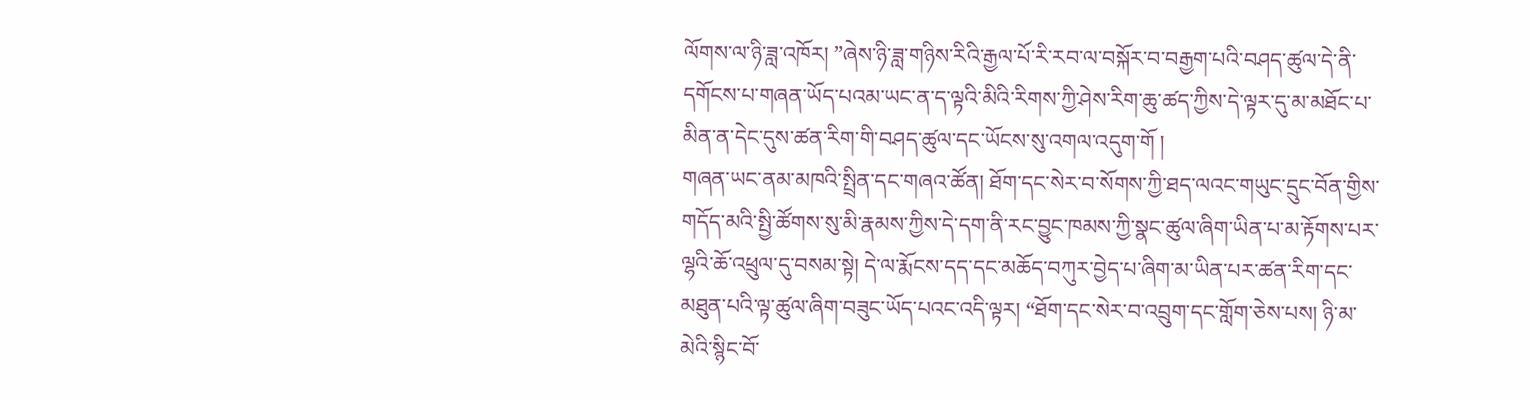ལོགས་ལ་ཉི་ཟླ་འཁོར། ”ཞེས་ཉི་ཟླ་གཉིས་རིའི་རྒྱལ་པོ་རི་རབ་ལ་བསྐོར་བ་བརྒྱག་པའི་བཤད་ཚུལ་དེ་ནི་དགོངས་པ་གཞན་ཡོད་པའམ་ཡང་ན་ད་ལྟའི་མིའི་རིགས་ཀྱི་ཤེས་རིག་ཆུ་ཚད་ཀྱིས་དེ་ལྟར་དུ་མ་མཐོང་པ་མིན་ན་དེང་དུས་ཚན་རིག་གི་བཤད་ཚུལ་དང་ཡོངས་སུ་འགལ་འདུག་གོ །
གཞན་ཡང་ནམ་མཁའི་སྤྲིན་དང་གཞའ་ཚོན། ཐོག་དང་སེར་བ་སོགས་ཀྱི་ཐད་ལའང་གཡུང་དྲུང་བོན་གྱིས་གདོད་མའི་སྤྱི་ཚོགས་སུ་མི་རྣམས་ཀྱིས་དེ་དག་ནི་རང་བྱུང་ཁམས་ཀྱི་སྣང་ཚུལ་ཞིག་ཡིན་པ་མ་རྟོགས་པར་ལྷའི་ཆོ་འཕྲུལ་དུ་བསམ་སྟེ། དེ་ལ་རྨོངས་དད་དང་མཆོད་བཀུར་བྱེད་པ་ཞིག་མ་ཡིན་པར་ཚན་རིག་དང་མཐུན་པའི་ལྟ་ཚུལ་ཞིག་བཟུང་ཡོད་པའང་འདི་ལྟར། “ཐོག་དང་སེར་བ་འབྲུག་དང་གློག་ཅེས་པས། ཉི་མ་མེའི་སྙིང་བོ་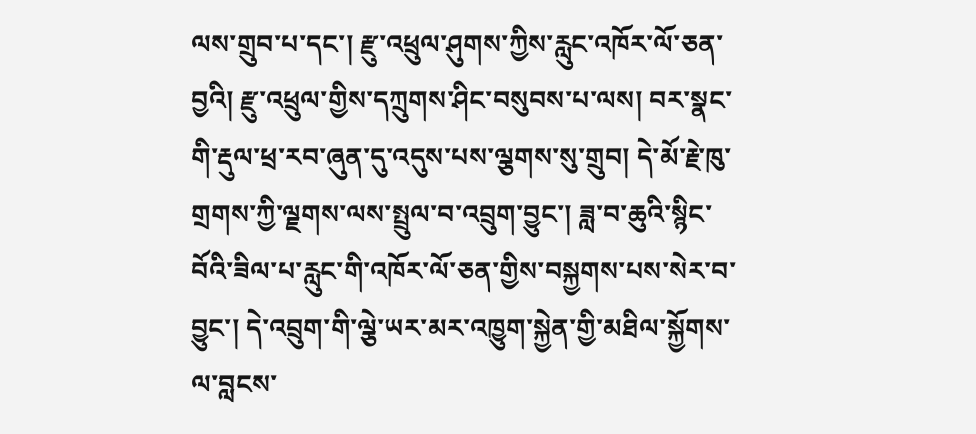ལས་གྲུབ་པ་དང་། རྫུ་འཕྲུལ་ཤུགས་ཀྱིས་རླུང་འཁོར་ལོ་ཅན་བྱའི། རྫུ་འཕྲུལ་གྱིས་དཀྲུགས་ཤིང་བསུབས་པ་ལས། བར་སྣང་གི་རྡུལ་ཕྲ་རབ་ཞུན་དུ་འདུས་པས་ལྕགས་སུ་གྲུབ། དེ་མོ་རྗེ་ཁུ་གྲགས་ཀྱི་ལྗགས་ལས་སྤྲུལ་བ་འབྲུག་བྱུང་། ཟླ་བ་ཆུའི་སྙིང་བོའི་ཟིལ་པ་རླུང་གི་འཁོར་ལོ་ཅན་གྱིས་བསྐྱགས་པས་སེར་བ་བྱུང་། དེ་འབྲུག་གི་ལྕེ་ཡར་མར་འཁྱུག་སྐྱེན་གྱི་མཐིལ་སྐྱོགས་ལ་བླངས་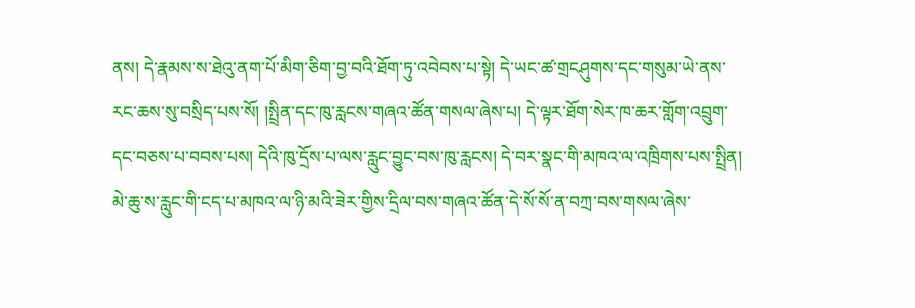ནས། དེ་རྣམས་ས་ཐེའུ་ནག་པོ་མིག་ཅིག་བྱ་བའི་ཐོག་ཏུ་འབེབས་པ་སྟེ། དེ་ཡང་ཚ་གྲངཤུགས་དང་གསུམ་ཡེ་ནས་རང་ཆས་སུ་བསྲིད་པས་སོ། །སྤྲིན་དང་ཁུ་རླངས་གཞའ་ཚོན་གསལ་ཞེས་པ། དེ་ལྟར་ཐོག་སེར་ཁ་ཆར་གློག་འབྲུག་དང་བཅས་པ་བབས་པས། དེའི་ཁུ་དྲོས་པ་ལས་རླུང་བྱུང་བས་ཁུ་རླངས། དེ་བར་སྣང་གི་མཁའ་ལ་འཁྲིགས་པས་སྤྲིན། མེ་ཆུ་ས་རླུང་གི་ངད་པ་མཁའ་ལ་ཉི་མའི་ཟེར་གྱིས་དྲིལ་བས་གཞའ་ཚོན་དེ་སོ་སོ་ན་བཀྲ་བས་གསལ་ཞེས་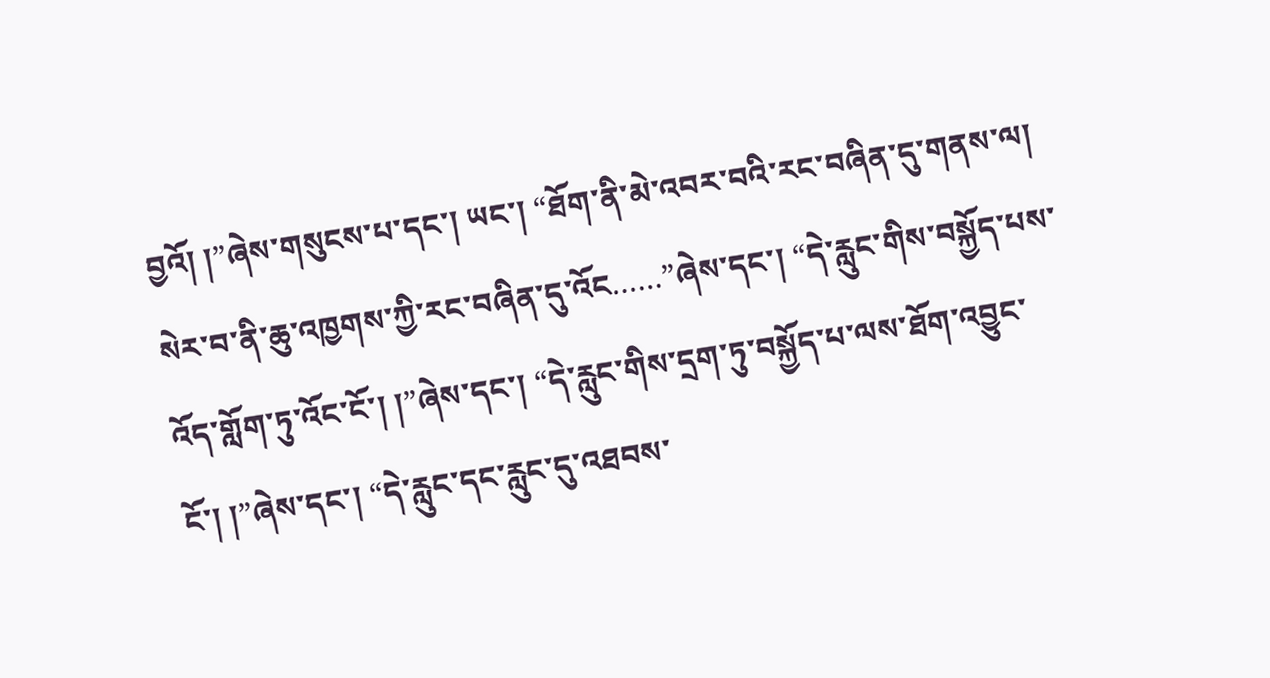བྱའོ། །”ཞེས་གསུངས་པ་དང་། ཡང་། “ཐོག་ནི་མེ་འབར་བའི་རང་བཞིན་དུ་གནས་ལ། སེར་བ་ནི་ཆུ་འཁྱགས་ཀྱི་རང་བཞིན་དུ་འོང……”ཞེས་དང་། “དེ་རླུང་གིས་བསྐྱོད་པས་འོད་གློག་ཏུ་འོང་ངོ་། །”ཞེས་དང་། “དེ་རླུང་གིས་དྲག་ཏུ་བསྐྱོད་པ་ལས་ཐོག་འབྱུང་ངོ་། །”ཞེས་དང་། “དེ་རླུང་དང་རླུང་དུ་འཐབས་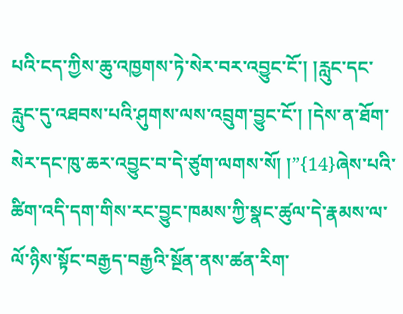པའི་ངད་ཀྱིས་ཆུ་འཁྱགས་ཏེ་སེར་བར་འབྱུང་ངོ་། །རླུང་དང་རླུང་དུ་འཐབས་པའི་ཤུགས་ལས་འབྲུག་བྱུང་ངོ་། །དེས་ན་ཐོག་སེར་དང་ཁུ་ཆར་འབྱུང་བ་དེ་ཙུག་ལགས་སོ། །”{14}ཞེས་པའི་ཚིག་འདི་དག་གིས་རང་བྱུང་ཁམས་ཀྱི་སྣང་ཚུལ་དེ་རྣམས་ལ་ལོ་ཉིས་སྟོང་བརྒྱད་བརྒྱའི་སྔོན་ནས་ཚན་རིག་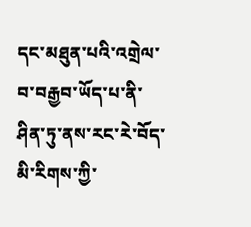དང་མཐུན་པའི་འགྲེལ་བ་བརྒྱབ་ཡོད་པ་ནི་ཤིན་ཏུ་ནས་རང་རེ་བོད་མི་རིགས་ཀྱི་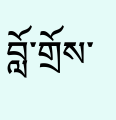བློ་གྲོས་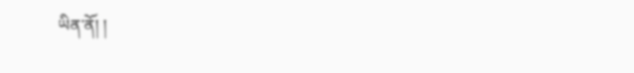ཡིན་ནོ། །